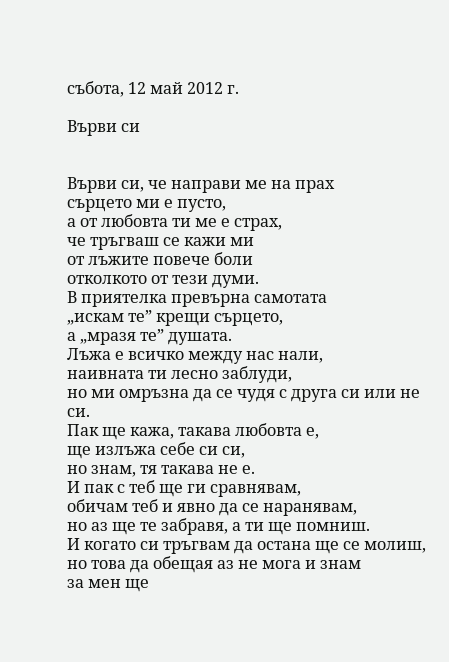събота, 12 май 2012 г.

Върви си


Върви си, че направи ме на прах
сърцето ми е пусто,
а от любовта ти ме е страх,
че тръгваш се кажи ми
от лъжите повече боли
отколкото от тези думи.
В приятелка превърна самотата
„искам те” крещи сърцето,
а „мразя те” душата.
Лъжа е всичко между нас нали,
наивната ти лесно заблуди,
но ми омръзна да се чудя с друга си или не си.
Пак ще кажа, такава любовта е,
ще излъжа себе си си,
но знам, тя такава не е.
И пак с теб ще ги сравнявам,
обичам теб и явно да се наранявам,
но аз ще те забравя, а ти ще помниш.
И когато си тръгвам да остана ще се молиш,
но това да обещая аз не мога и знам
за мен ще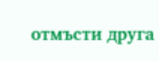отмъсти друга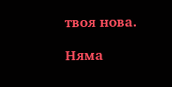твоя нова.

Няма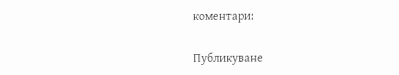коментари:

Публикуване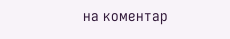на коментар